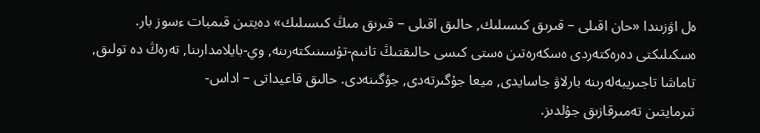ەل اۋزىندا «حان اقىلى – قىرىق كىسىلىك, حالىق اقىلى – قىرىق مىڭ كىسىلىك» دەيتىن قىمبات ءسوز بار. ەسكىلىكتى دەرەكتەردى ەسكەرەتىن ەستى كىسى حالىقتىڭ تانىم-تۇسىنىكتەرىنە, وي-بايلامدارىنا, تەرەڭ دە تولىق, تاماشا تاجىريبەلەرىنە بارلاۋ جاسايدى, ميعا جۇگىرتەدى, جۇگىنەدى. حالىق قاعيداتى – اداس-
تىرمايتىن تەمىرقازىق جۇلدىز.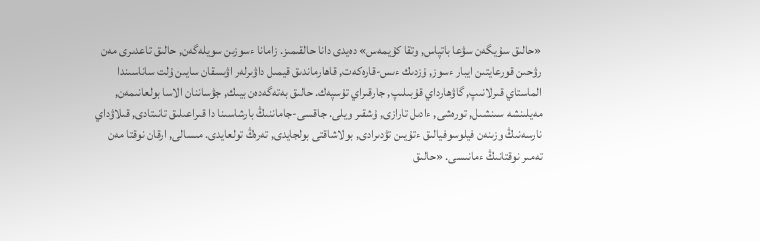«حالىق سۇيگەن سۋعا باتپاس, وتقا كۇيمەس» دەيدى دانا حالقىمىز. زامانا ءسوزىن سويلەگەن, حالىق تاعدىرى مەن رۋحىن قورعايتىن ايبار ءسوز, ۇزدىك ءىس-قارەكەت, قاھارماندىق قيمىل داۋىرلەر اۋىسقان سايىن ۇلت ساناسىندا الماستاي قىرلانىپ, گاۋھارداي قۇبىلىپ, جارقىراي تۇسپەك. حالىق بەتەگەدەن بيىك, جۋساننان الاسا بولعانىمەن, مەيلىنشە سىنشىل, تورەشى, ءادىل تارازى, ۇشقىر ويلى. جاقسى-جاماننىڭ بارشاسىنا دا قىراعىلىق تانىتادى, قىلاۋداي نارسەنىڭ وزىنەن فيلوسوفيالىق ءتۇيىن تۋدىرادى, بولاشاقتى بولجايدى, تەرەڭ تولعايدى. مىسالى, ارقان نوقتا مەن تەمىر نوقتانىڭ ءمانىسى. «حالىق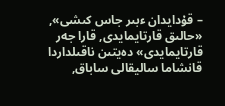– قۇدايدان ءبىر جاس كىشى», «حالىق قارتايمايدى, قارا جەر قارتايمايدى» دەيتىن ناقىلداردا قانشاما ساليقالى ساباق,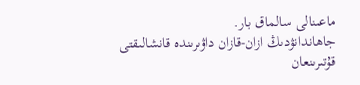ماعىنالى سالماق بار.
جاھاندانۋدىڭ ازان-قازان داۋىرىندە قانشالىقتى قۇتىرىنعان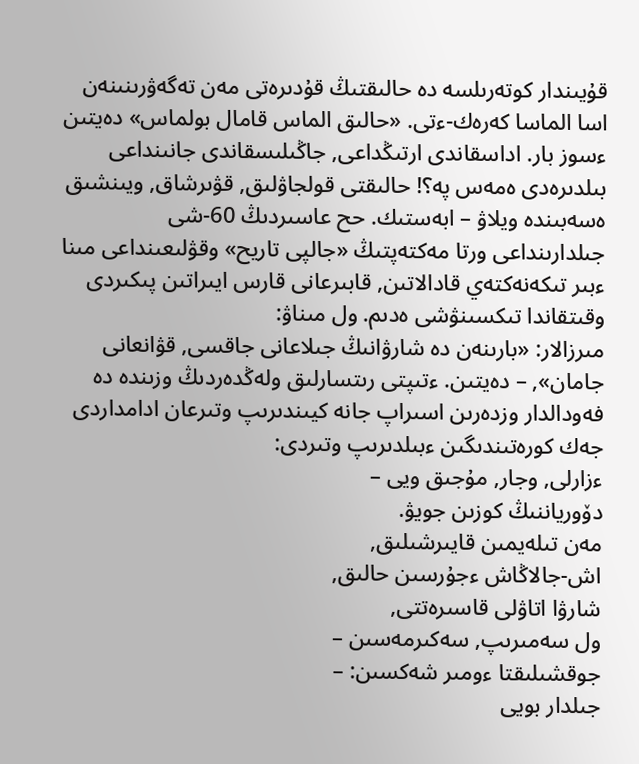قۇيىندار كوتەرىلسە دە حالىقتىڭ قۇدىرەتى مەن تەگەۋرىنىنەن اسا الماسا كەرەك-ءتى. «حالىق الماس قامال بولماس» دەيتىن ءسوز بار. اداسقاندى ارتىڭداعى, جاڭىلىسقاندى جانىنداعى بىلدىرەدى ەمەس پە؟! حالىقتى قولجاۋلىق, قۋىرشاق, ويىنشىق ەسەبىندە ويلاۋ – ابەستىك. حح عاسىردىڭ 60-شى جىلدارىنداعى ورتا مەكتەپتىڭ «جالپى تاريح» وقۋلىعىنداعى مىنا ءبىر تىكەنەكتەي قادالاتىن, قابىرعانى قارس ايىراتىن پىكىردى وقىتقاندا تىكسىنۋشى ەدىم. ول مىناۋ:
مىرزالار: «بارىنەن دە شارۋانىڭ جىلاعانى جاقسى, قۋانعانى جامان», – دەيتىن. ءتىپتى رىتسارلىق ولەڭدەردىڭ وزىندە دە فەودالدار وزدەرىن اسىراپ جانە كيىندىرىپ وتىرعان ادامداردى جەك كورەتىندىگىن ءبىلدىرىپ وتىردى:
ءزارلى, وجار, مۇجىق ويى –
دۆورياننىڭ كوزىن جويۋ.
مەن تىلەيمىن قايىرشىلىق,
اش-جالاڭاش ءجۇرسىن حالىق,
شارۋا اتاۋلى قاسىرەتتى,
ول سەمىرىپ, سەكىرمەسىن –
جوقشىلىقتا ءومىر شەكسىن: –
جىلدار بويى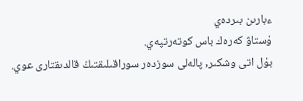ءبارىن بىردەي
ۇستاۋ كەرەك باس كوتەرتپەي.
بۇل اتى وشكىر, پالەلى سوزدەر سوراقىلىقتىڭ قالدىقتارى عوي.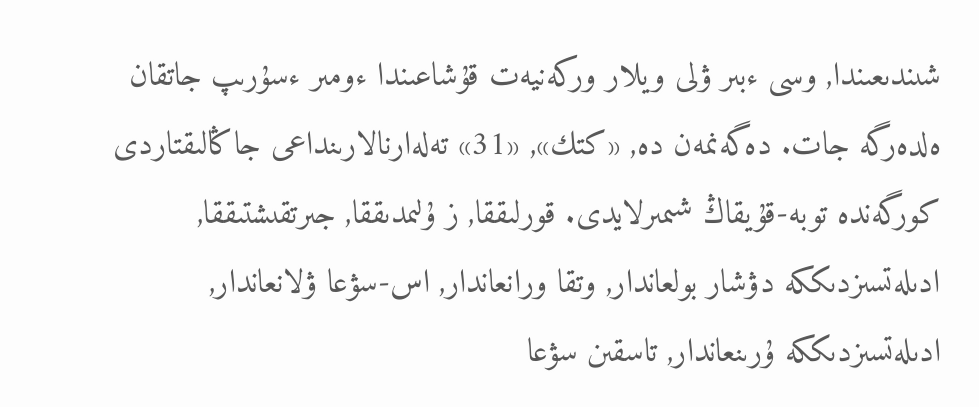شىندىعىندا, وسى ءبىر ۋلى ويلار وركەنيەت قۇشاعىندا ءومىر ءسۇرىپ جاتقان ەلدەرگە جات. دەگەنمەن دە, «كتك», «31» تەلەارنالارىنداعى جاڭالىقتاردى كورگەندە توبە-قۇيقاڭ شىمىرلايدى. قورلىققا, ز ۇلىمدىققا, جىرتقىشتىققا, ادىلەتسىزدىككە دۋشار بولعاندار, وتقا ورانعاندار, اس-سۋعا ۋلانعاندار, ادىلەتسىزدىككە ۇرىنعاندار, تاسقىن سۋعا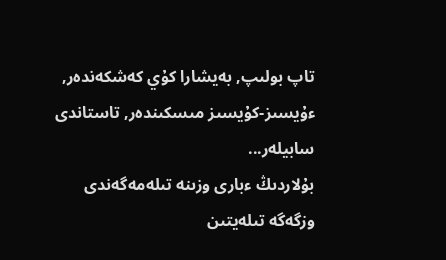تاپ بولىپ, بەيشارا كۇي كەشكەندەر, ءۇيسىز-كۇيسىز مىسكىندەر, تاستاندى سابيلەر...
بۇلاردىڭ ءبارى وزىنە تىلەمەگەندى وزگەگە تىلەيتىن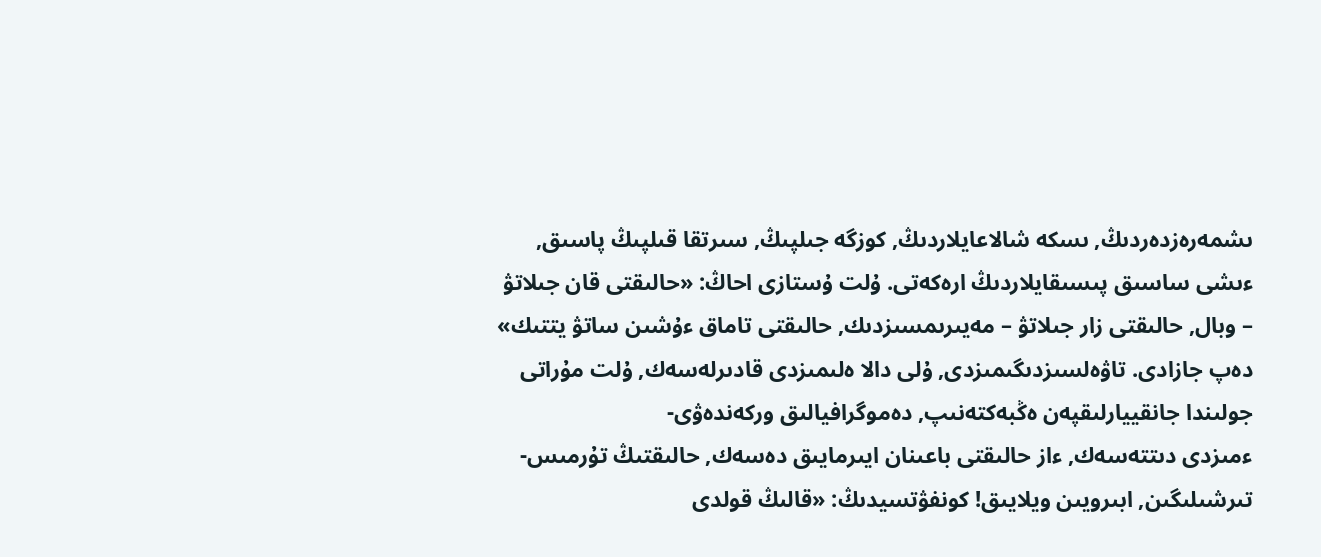ىشمەرەزدەردىڭ, ىسكە شالاعايلاردىڭ, كوزگە جىلپىڭ, سىرتقا قىلپىڭ پاسىق, ءىشى ساسىق پىسىقايلاردىڭ ارەكەتى. ۇلت ۇستازى احاڭ: «حالىقتى قان جىلاتۋ – وبال, حالىقتى زار جىلاتۋ – مەيىرىمسىزدىك, حالىقتى تاماق ءۇشىن ساتۋ يتتىك» دەپ جازادى. تاۋەلسىزدىگىمىزدى, ۇلى دالا ەلىمىزدى قادىرلەسەك, ۇلت مۇراتى جولىندا جانقييارلىقپەن ەڭبەكتەنىپ, دەموگرافيالىق وركەندەۋى-
ءمىزدى دىتتەسەك, ءاز حالىقتى باعىنان ايىرمايىق دەسەك, حالىقتىڭ تۇرمىس-تىرشىلىگىن, ابىرويىن ويلايىق! كونفۋتسيدىڭ: «قالىڭ قولدى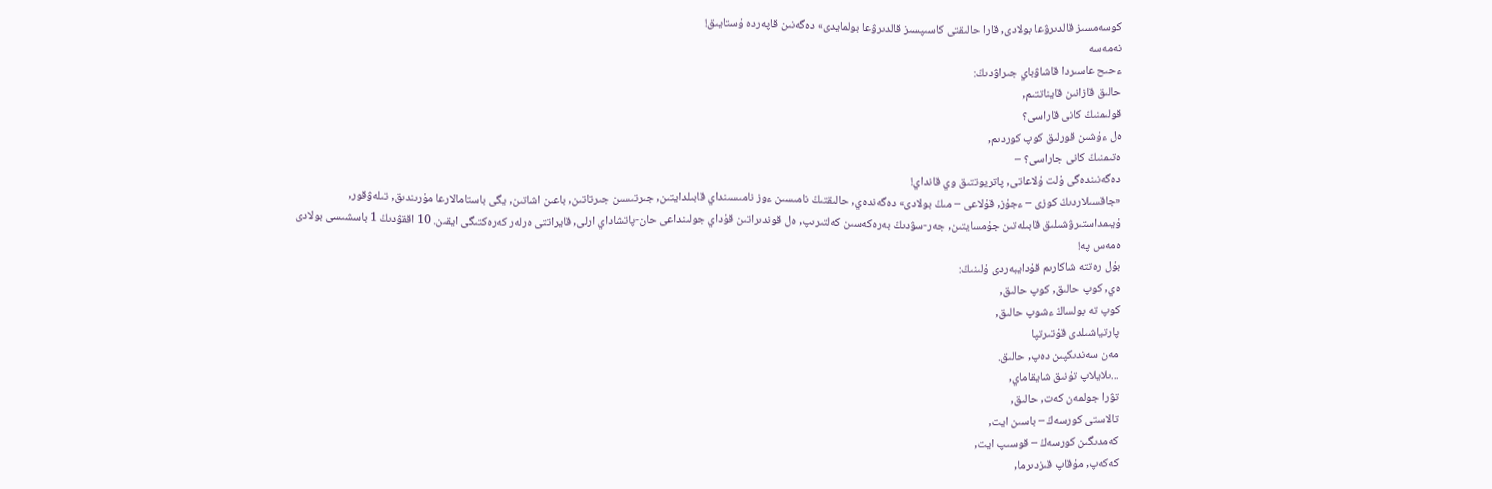كوسەمسىز قالدىرۋعا بولادى, قارا حالىقتى كاسىپسىز قالدىرۋعا بولمايدى» دەگەنىن قاپەردە ۇستايىق!
نەمەسە
ءحىح عاسىردا قاشاۋباي جىراۋدىڭ:
حالىق قازانىن قايناتتىم,
قولىمنىڭ كانى قاراسى؟
ەل ءۇشىن قورلىق كوپ كوردىم,
ەتىمنىڭ كانى جاراسى؟ –
دەگەنىندەگى ۇلت ۇلاعاتى, پاتريوتتىق وي قانداي!
«جاقسىلاردىڭ كوزى – ءجۇز, قۇلاعى – مىڭ بولادى» دەگەندەي, حالىقتىڭ نامىسىن ءوز نامىسىنداي قابىلدايتىن, جىرتىسىن جىرتاتىن, باعىن اشاتىن, يگى باستامالارعا مۇرىندىق, تىلەۋقور, ۇيىمداستىرۋشىلىق قابىلەتىن جۇمسايتىن, جەر-سۋدىڭ بەرەكەسىن كەلتىرىپ, ەل قوندىراتىن قۇداي جولىنداعى حان-پاتشاداي ارلى, قايراتتى ەرلەر كەرەكتىگى ايقىن. 10 اققۋدىڭ 1 باسشىسى بولادى ەمەس پە!
بۇل رەتتە شاكارىم قۇدايبەردى ۇلىنىڭ:
ەي, كوپ حالىق, كوپ حالىق,
كوپ تە بولساڭ ءشوپ حالىق,
پارتياشىلدى قۇتىرتپا
مەن سەندىكپىن دەپ, حالىق.
...ىلايلاپ تۇنىق شايقاماي,
تۋرا جولمەن كەت, حالىق,
تالاستى كورسەڭ – باسىن ايت,
كەمدىگىن كورسەڭ – قوسىپ ايت,
كەكەپ, مۇقاپ قىزدىرما,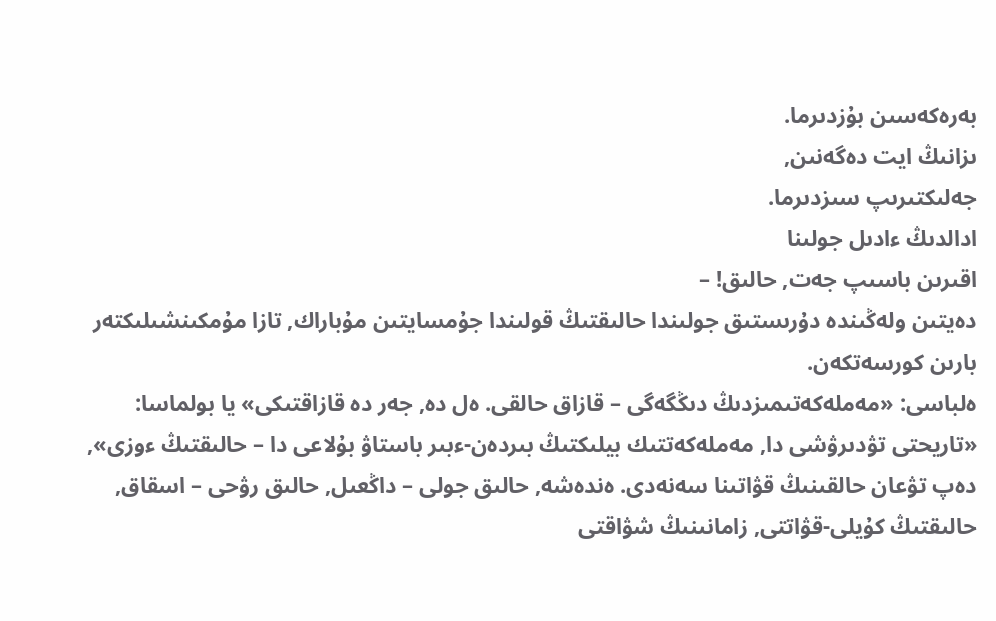بەرەكەسىن بۇزدىرما.
ىزانىڭ ايت دەگەنىن,
جەلىكتىرىپ سىزدىرما.
ادالدىڭ ءادىل جولىنا
اقىرىن باسىپ جەت, حالىق! –
دەيتىن ولەڭىندە دۇرىستىق جولىندا حالىقتىڭ قولىندا جۇمسايتىن مۇباراك, تازا مۇمكىنشىلىكتەر بارىن كورسەتكەن.
ەلباسى: «مەملەكەتىمىزدىڭ دىڭگەگى – قازاق حالقى. ەل دە, جەر دە قازاقتىكى» يا بولماسا: «تاريحتى تۋدىرۋشى دا, مەملەكەتتىك بيلىكتىڭ بىردەن-ءبىر باستاۋ بۇلاعى دا – حالىقتىڭ ءوزى», دەپ تۋعان حالقىنىڭ قۋاتىنا سەنەدى. ەندەشە, حالىق جولى – داڭعىل, حالىق رۋحى – اسقاق, حالىقتىڭ كۇيلى-قۋاتتى, زامانىنىڭ شۋاقتى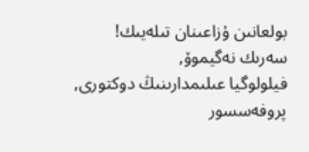بولعانىن ۇزاعىنان تىلەيىك!
سەرىك نەگيموۆ,
فيلولوگيا عىلىمدارىنىڭ دوكتورى, پروفەسسور